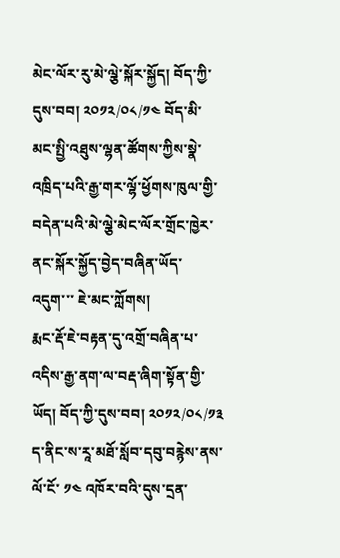མེང་ལོར་རུ་མེ་ལྕེ་སྐོར་སྐྱོད། བོད་ཀྱི་དུས་བབ། ༢༠༡༢/༠༨/༡༤ བོད་མི་མང་སྤྱི་འཐུས་ལྷན་ཚོགས་ཀྱིས་སྣེ་འཁྲིད་པའི་རྒྱ་གར་ལྷོ་ཕྱོགས་ཁུལ་གྱི་བདེན་པའི་མེ་ལྕེ་མེང་ལོར་གྲོང་ཁྱེར་ནང་སྐོར་སྐྱོད་བྱེད་བཞིན་ཡོད་འདུག་་་ ཇེ་མང་ཀློགས།
རྨང་རྡོ་ཇེ་བརྟན་དུ་འགྲོ་བཞིན་པ་འདིས་རྒྱ་ནག་ལ་བརྡ་ཞིག་སྟོན་གྱི་ཡོད། བོད་ཀྱི་དུས་བབ། ༢༠༡༢/༠༨/༡༣ ད་ནིང་ས་རཱ་མཐོ་སློབ་དབུ་བརྙེས་ནས་ལོ་ངོ་ ༡༤ འཁོར་བའི་དུས་དྲན་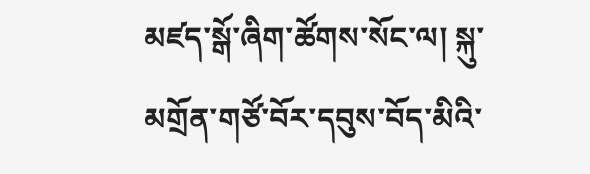མཛད་སྒོ་ཞིག་ཚོགས་སོང་ལ། སྐུ་མགྲོན་གཙོ་བོར་དབུས་བོད་མིའི་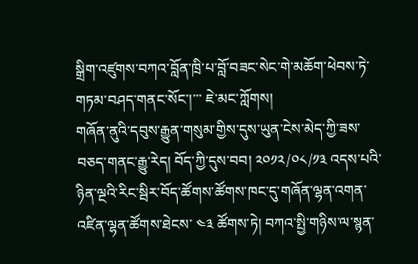སྒྲིག་འཛུགས་བཀའ་བློན་ཁྲི་པ་བློ་བཟང་སེང་གེ་མཆོག་ཕེབས་ཏེ་གཏམ་བཤད་གནང་སོང་།་་་ ཇེ་མང་ཀློགས།
གཞོན་ནུའི་དབུས་རྒྱུན་གསུམ་གྱིས་དུས་ཡུན་ངེས་མེད་ཀྱི་ཟས་བཅད་གནང་རྒྱུ་རེད། བོད་ཀྱི་དུས་བབ། ༢༠༡༢/༠༨/༡༣ འདས་པའི་ཉིན་ལྔའི་རིང་སྦིར་བོད་ཚོགས་ཚོགས་ཁང་དུ་གཞོན་ལྷན་འགན་འཛིན་ལྷན་ཚོགས་ཐེངས་ ༤༣ ཚོགས་ཏེ། བཀའ་སྤྱི་གཉིས་ལ་སྙན་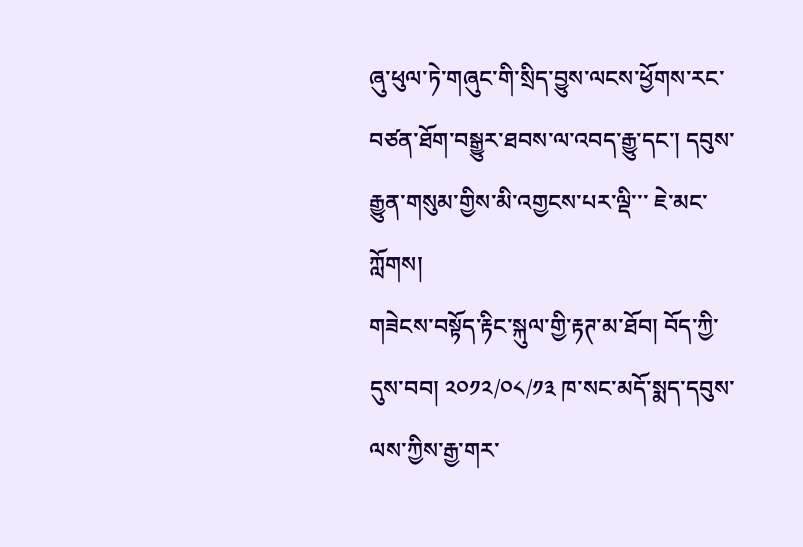ཞུ་ཕུལ་ཏེ་གཞུང་གི་སྲིད་བྱུས་ལངས་ཕྱོགས་རང་བཙན་ཐོག་བསྒྱུར་ཐབས་ལ་འབད་རྒྱུ་དང་། དབུས་རྒྱུན་གསུམ་གྱིས་མི་འགྱངས་པར་ལྡི་་་ ཇེ་མང་ཀློགས།
གཟེངས་བསྟོད་རྟིང་སྐུལ་གྱི་རྟཊ་མ་ཐོབ། བོད་ཀྱི་དུས་བབ། ༢༠༡༢/༠༨/༡༣ ཁ་སང་མདོ་སྨད་དབུས་ལས་ཀྱིས་རྒྱ་གར་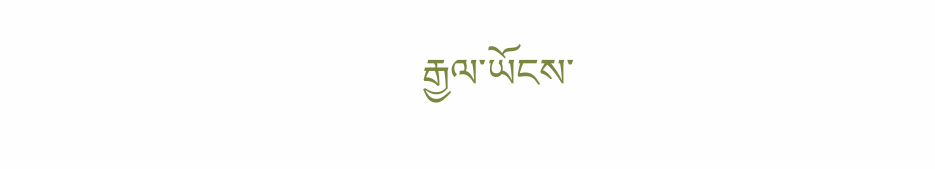རྒྱལ་ཡོངས་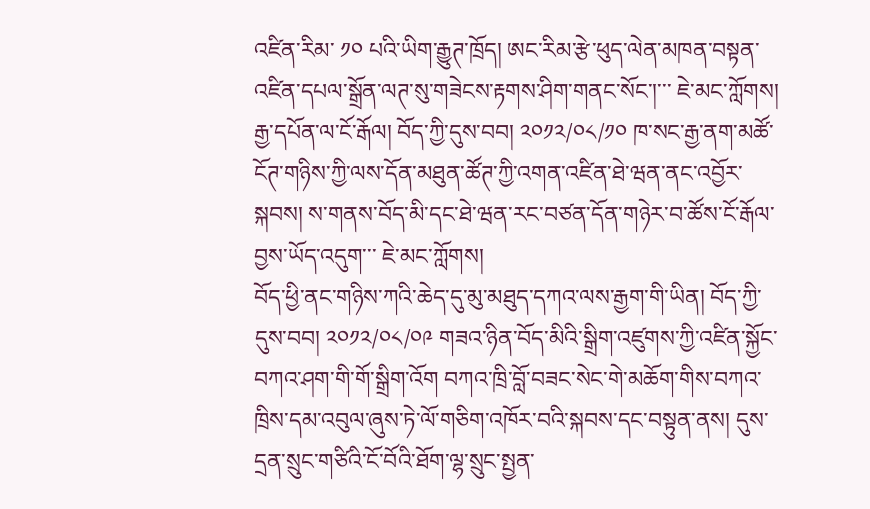འཛིན་རིམ་ ༡༠ པའི་ཡིག་རྒྱུཊ་ཁྲོད། ཨང་རིམ་རྩེ་ཕུད་ལེན་མཁན་བསྟན་འཛིན་དཔལ་སྒྲོན་ལཊ་སུ་གཟེངས་རྟགས་ཤིག་གནང་སོང་།་་་ ཇེ་མང་ཀློགས།
རྒྱ་དཔོན་ལ་ངོ་རྒོལ། བོད་ཀྱི་དུས་བབ། ༢༠༡༢/༠༨/༡༠ ཁ་སང་རྒྱ་ནག་མཚོ་ངོཊ་གཉིས་ཀྱི་ལས་དོན་མཐུན་ཚོཊ་ཀྱི་འགན་འཛིན་ཐེ་ཝན་ནང་འབྱོར་སྐབས། ས་གནས་བོད་མི་དང་ཐེ་ཝན་རང་བཙན་དོན་གཉེར་བ་ཚོས་ངོ་རྒོལ་བྱས་ཡོད་འདུག་་་ ཇེ་མང་ཀློགས།
བོད་ཕྱི་ནང་གཉིས་ཀའི་ཆེད་དུ་མུ་མཐུད་དཀའ་ལས་རྒྱག་གི་ཡིན། བོད་ཀྱི་དུས་བབ། ༢༠༡༢/༠༨/༠༩ གཟའ་ཉིན་བོད་མིའི་སྒྲིག་འཛུགས་ཀྱི་འཛིན་སྐྱོང་བཀའ་ཤག་གི་གོ་སྒྲིག་འོག བཀའ་ཁྲི་བློ་བཟང་སེང་གེ་མཆོག་གིས་བཀའ་ཁྲིས་དམ་འབུལ་ཞུས་ཏེ་ལོ་གཅིག་འཁོར་བའི་སྐབས་དང་བསྟུན་ནས། དུས་དྲན་སྲུང་གཙིའི་ངོ་བོའི་ཐོག་ལྷ་སྲུང་སྤྱན་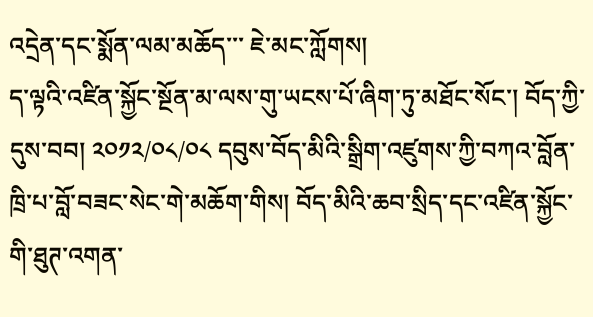འདྲེན་དང་སྨོན་ལམ་མཆོད་་་ ཇེ་མང་ཀློགས།
ད་ལྟའི་འཛིན་སྐྱོང་སྔོན་མ་ལས་གུ་ཡངས་པོ་ཞིག་ཏུ་མཐོང་སོང་། བོད་ཀྱི་དུས་བབ། ༢༠༡༢/༠༨/༠༨ དབུས་བོད་མིའི་སྒྲིག་འཛུགས་ཀྱི་བཀའ་བློན་ཁྲི་པ་བློ་བཟང་སེང་གེ་མཆོག་གིས། བོད་མིའི་ཆབ་སྲིད་དང་འཛིན་སྐྱོང་གི་ཐུཊ་འགན་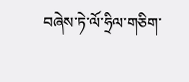བཞེས་ཏེ་ལོ་ཧྲིལ་གཅིག་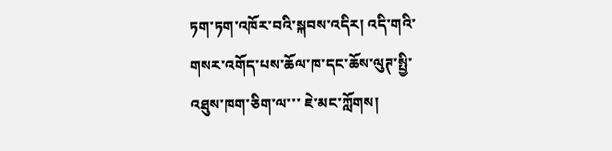ཏག་ཏག་འཁོར་བའི་སྐབས་འདིར། འདི་གའི་གསར་འགོད་པས་ཆོལ་ཁ་དང་ཆོས་ལུཊ་སྤྱི་འཐུས་ཁག་ཅིག་ལ་་་ ཇེ་མང་ཀློགས།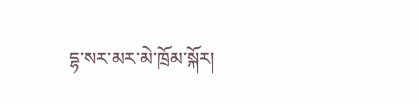དྷ་སར་མར་མེ་ཁྲོམ་སྐོར།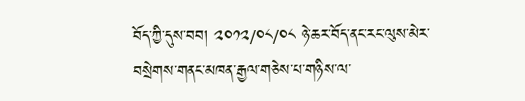བོད་ཀྱི་དུས་བབ། ༢༠༡༢/༠༨/༠༨ ཉེ་ཆར་བོད་ནང་རང་ལུས་མེར་བསྲེགས་གནང་མཁན་རྒྱལ་གཅེས་པ་གཉིས་ལ་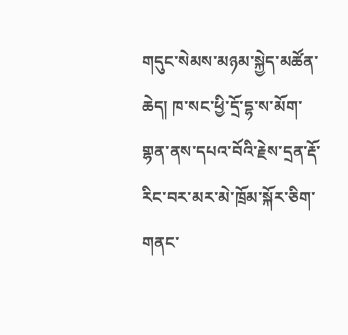གདུང་སེམས་མཉམ་སྐྱེད་མཚོན་ཆེད། ཁ་སང་ཕྱི་དྲོ་དྷ་ས་མོག་གྷན་ནས་དཔའ་བོའི་རྗེས་དྲན་རྡོ་རིང་བར་མར་མེ་ཁྲོམ་སྐོར་ཅིག་གནང་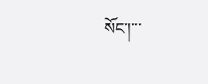སོང་།་་་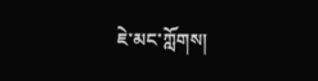ཇེ་མང་ཀློགས།